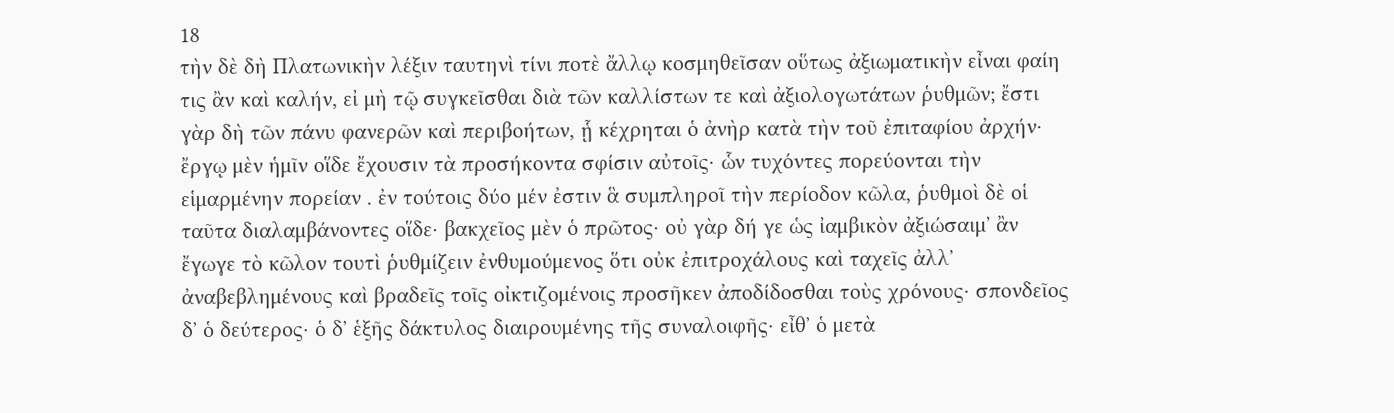18
τὴν δὲ δὴ Πλατωνικὴν λέξιν ταυτηνὶ τίνι ποτὲ ἄλλῳ κοσμηθεῖσαν οὕτως ἀξιωματικὴν εἶναι φαίη τις ἂν καὶ καλήν, εἰ μὴ τῷ συγκεῖσθαι διὰ τῶν καλλίστων τε καὶ ἀξιολογωτάτων ῥυθμῶν; ἔστι γὰρ δὴ τῶν πάνυ φανερῶν καὶ περιβοήτων, ᾗ κέχρηται ὁ ἀνὴρ κατὰ τὴν τοῦ ἐπιταφίου ἀρχήν· ἔργῳ μὲν ἡμῖν οἵδε ἔχουσιν τὰ προσήκοντα σφίσιν αὐτοῖς· ὧν τυχόντες πορεύονται τὴν εἱμαρμένην πορείαν . ἐν τούτοις δύο μέν ἐστιν ἃ συμπληροῖ τὴν περίοδον κῶλα, ῥυθμοὶ δὲ οἱ ταῦτα διαλαμβάνοντες οἵδε· βακχεῖος μὲν ὁ πρῶτος· οὐ γὰρ δή γε ὡς ἰαμβικὸν ἀξιώσαιμʼ ἂν ἔγωγε τὸ κῶλον τουτὶ ῥυθμίζειν ἐνθυμούμενος ὅτι οὐκ ἐπιτροχάλους καὶ ταχεῖς ἀλλʼ ἀναβεβλημένους καὶ βραδεῖς τοῖς οἰκτιζομένοις προσῆκεν ἀποδίδοσθαι τοὺς χρόνους· σπονδεῖος δʼ ὁ δεύτερος· ὁ δʼ ἑξῆς δάκτυλος διαιρουμένης τῆς συναλοιφῆς· εἶθʼ ὁ μετὰ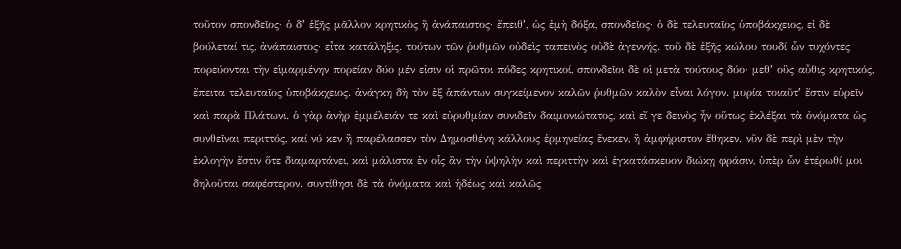τοῦτον σπονδεῖος· ὁ δʼ ἑξῆς μᾶλλον κρητικὸς ἢ ἀνάπαιστος· ἔπειθʼ, ὡς ἐμὴ δόξα, σπονδεῖος· ὁ δὲ τελευταῖος ὑποβάκχειος, εἰ δὲ βούλεταί τις, ἀνάπαιστος· εἶτα κατάληξις. τούτων τῶν ῥυθμῶν οὐδεὶς ταπεινὸς οὐδὲ ἀγεννής. τοῦ δὲ ἑξῆς κώλου τουδί ὧν τυχόντες πορεύονται τὴν εἱμαρμένην πορείαν δύο μέν εἰσιν οἱ πρῶτοι πόδες κρητικοί, σπονδεῖοι δὲ οἱ μετὰ τούτους δύο· μεθʼ οὓς αὖθις κρητικός, ἔπειτα τελευταῖος ὑποβάκχειος. ἀνάγκη δὴ τὸν ἐξ ἁπάντων συγκείμενον καλῶν ῥυθμῶν καλὸν εἶναι λόγον. μυρία τοιαῦτʼ ἔστιν εὑρεῖν καὶ παρὰ Πλάτωνι. ὁ γὰρ ἀνὴρ ἐμμέλειάν τε καὶ εὐρυθμίαν συνιδεῖν δαιμονιώτατος, καὶ εἴ γε δεινὸς ἦν οὕτως ἐκλέξαι τὰ ὀνόματα ὡς συνθεῖναι περιττός, καί νύ κεν ἢ παρέλασσεν τὸν Δημοσθένη κάλλους ἑρμηνείας ἕνεκεν, ἢ ἀμφήριστον ἔθηκεν. νῦν δὲ περὶ μὲν τὴν ἐκλογὴν ἔστιν ὅτε διαμαρτάνει, καὶ μάλιστα ἐν οἷς ἂν τὴν ὑψηλὴν καὶ περιττὴν καὶ ἐγκατάσκευον διώκῃ φράσιν, ὑπὲρ ὧν ἑτέρωθί μοι δηλοῦται σαφέστερον. συντίθησι δὲ τὰ ὀνόματα καὶ ἡδέως καὶ καλῶς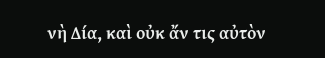νὴ Δία, καὶ οὐκ ἄν τις αὐτὸν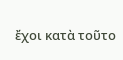ἔχοι κατὰ τοῦτο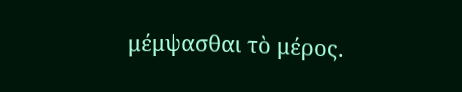μέμψασθαι τὸ μέρος.